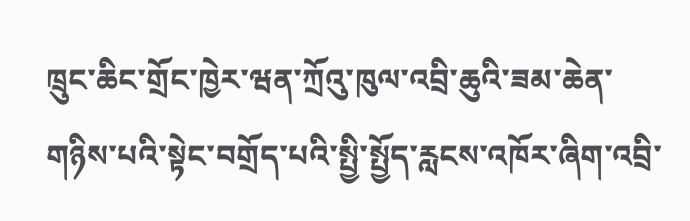ཁྲུང་ཆིང་གྲོང་ཁྱེར་ཝན་ཀྲོའུ་ཁུལ་འབྲི་ཆུའི་ཟམ་ཆེན་གཉིས་པའི་སྟེང་བགྲོད་པའི་སྤྱི་སྤྱོད་རླངས་འཁོར་ཞིག་འབྲི་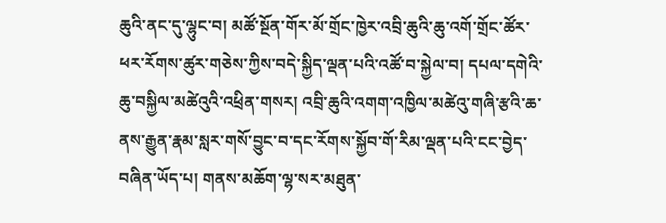ཆུའི་ནང་དུ་ལྷུང་བ། མཚོ་སྔོན་གོར་མོ་གྲོང་ཁྱེར་འབྲི་ཆུའི་ཆུ་འགོ་གྲོང་ཚོར་ཕར་རོགས་ཚུར་གཅེས་ཀྱིས་བདེ་སྐྱིད་ལྡན་པའི་འཚོ་བ་སྐྱེལ་བ། དཔལ་དགེའི་ཆུ་བསྐྱིལ་མཚེའུའི་འཕྲིན་གསར། འབྲི་ཆུའི་འགག་འཁྱིལ་མཚེའུ་གཞི་རྩའི་ཆ་ནས་རྒྱུན་རྣམ་སླར་གསོ་བྱུང་བ་དང་རོགས་སྐྱོབ་གོ་རིམ་ལྡན་པའི་ངང་བྱེད་བཞིན་ཡོད་པ། གནས་མཆོག་ལྷ་སར་མཐུན་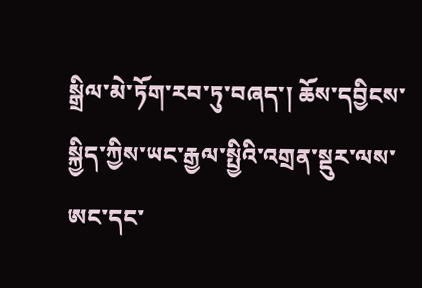སྒྲིལ་མེ་ཏོག་རབ་ཏུ་བཞད་། ཆོས་དབྱིངས་སྐྱིད་ཀྱིས་ཡང་རྒྱལ་སྤྱིའི་འགྲན་སྡུར་ལས་ཨང་དང་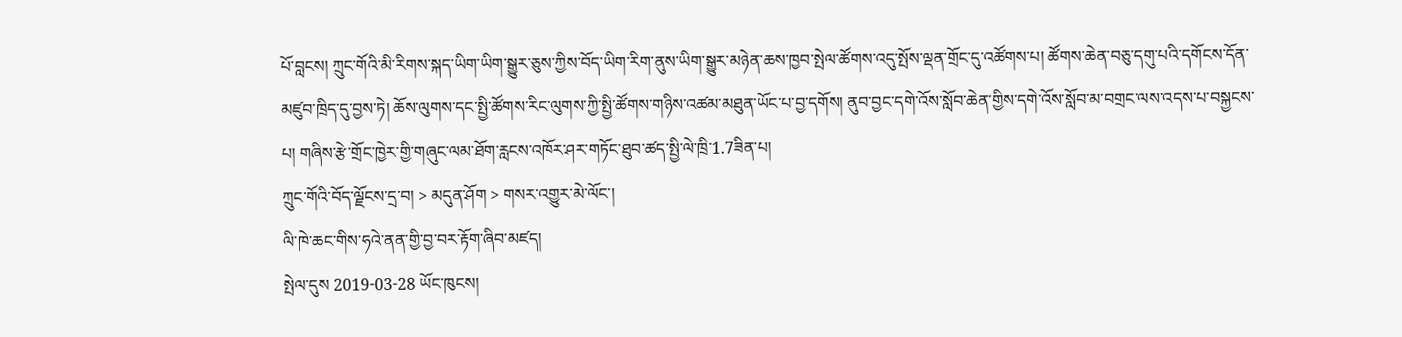པོ་བླངས། ཀྲུང་གོའི་མི་རིགས་སྐད་ཡིག་ཡིག་སྒྱུར་ཅུས་ཀྱིས་བོད་ཡིག་རིག་ནུས་ཡིག་སྒྱུར་མཉེན་ཆས་ཁྱབ་སྤེལ་ཚོགས་འདུ་སྤོས་ལྡན་གྲོང་དུ་འཚོགས་པ། ཚོགས་ཆེན་བཅུ་དགུ་པའི་དགོངས་དོན་མཛུབ་ཁྲིད་དུ་བྱས་ཏེ། ཆོས་ལུགས་དང་སྤྱི་ཚོགས་རིང་ལུགས་ཀྱི་སྤྱི་ཚོགས་གཉིས་འཚམ་མཐུན་ཡོང་པ་བྱ་དགོས། ནུབ་བྱང་དགེ་འོས་སློབ་ཆེན་གྱིས་དགེ་འོས་སློབ་མ་བགྲང་ལས་འདས་པ་བསྐྱངས་པ། གཞིས་རྩེ་གྲོང་ཁྱེར་གྱི་གཞུང་ལམ་ཐོག་རླངས་འཁོར་ཤར་གཏོང་ཐུབ་ཚད་སྤྱི་ལེ་ཁྲི་1.7ཟིན་པ།
ཀྲུང་གོའི་བོད་ལྗོངས་དྲ་བ། > མདུན་ཤོག > གསར་འགྱུར་མེ་ལོང་།
ལི་ཁེ་ཆང་གིས་ཧའེ་ནན་གྱི་བྱ་བར་རྟོག་ཞིབ་མཛད།
སྤེལ་དུས 2019-03-28 ཡོང་ཁུངས།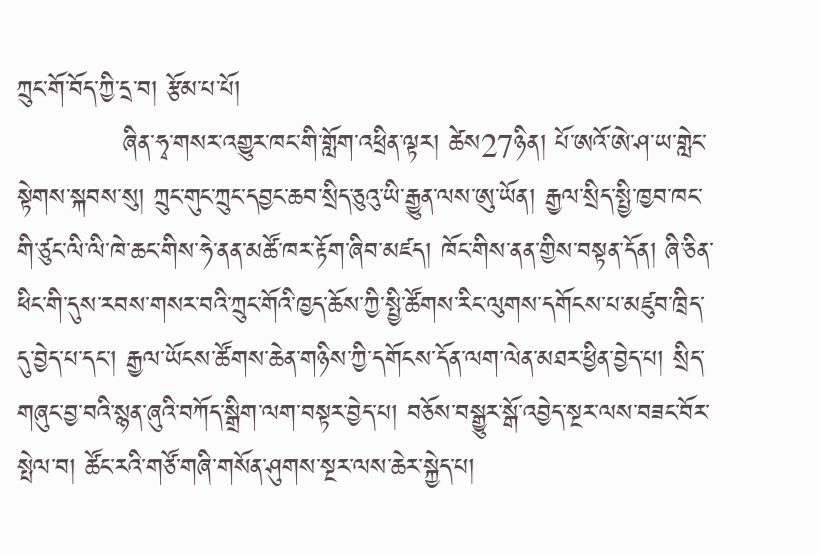ཀྲུང་གོ་བོད་ཀྱི་དྲ་བ། རྩོམ་པ་པོ།
            ཞིན་ཧྭ་གསར་འགྱུར་ཁང་གི་གློག་འཕྲིན་ལྟར། ཚེས27ཉིན། པོ་ཨའོ་ཨེ་ཤ་ཡ་གླེང་སྟེགས་སྐབས་སུ། ཀྲུང་གུང་ཀྲུང་དབྱང་ཆབ་སྲིད་ཅུའུ་ཡི་རྒྱུན་ལས་ཨུ་ཡོན། རྒྱལ་སྲིད་སྤྱི་ཁྱབ་ཁང་གི་ཙུང་ལི་ལི་ཁེ་ཆང་གིས་ཧེ་ནན་མཚོ་ཁར་རྟོག་ཞིབ་མཛད། ཁོང་གིས་ནན་གྱིས་བསྟན་དོན། ཞི་ཅིན་ཕིང་གི་དུས་རབས་གསར་བའི་ཀྲུང་གོའི་ཁྱད་ཆོས་ཀྱི་སྤྱི་ཚོགས་རིང་ལུགས་དགོངས་པ་མཛུབ་ཁྲིད་དུ་བྱེད་པ་དང་། རྒྱལ་ཡོངས་ཚོགས་ཆེན་གཉིས་ཀྱི་དགོངས་དོན་ལག་ལེན་མཐར་ཕྱིན་བྱེད་པ། སྲིད་གཞུང་བྱ་བའི་སྙན་ཞུའི་བཀོད་སྒྲིག་ལག་བསྟར་བྱེད་པ། བཅོས་བསྒྱུར་སྒོ་འབྱེད་སྔར་ལས་བཟང་བོར་སྤེལ་བ། ཚོང་རའི་གཙོ་གཞི་གསོན་ཤུགས་སྔར་ལས་ཆེར་སྐྱེད་པ།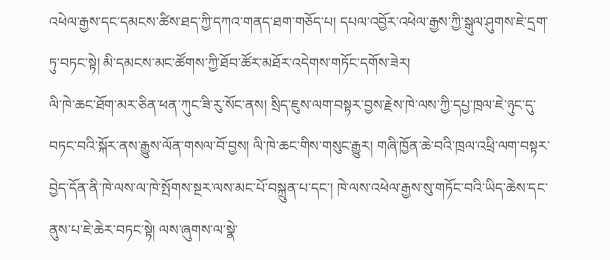འཕེལ་རྒྱས་དང་དམངས་ཚིས་ཐད་ཀྱི་དཀའ་གནད་ཐག་གཅོད་པ། དཔལ་འབྱོར་འཕེལ་རྒྱས་ཀྱི་སྒུལ་ཤུགས་ཇེ་དྲག་ཏུ་བཏང་སྟེ། མི་དམངས་མང་ཚོགས་ཀྱི་ཐོབ་ཚོར་མཐོར་འདེགས་གཏོང་དགོས་ཟེར།
ལི་ཁེ་ཆང་ཐོག་མར་ཅིན་ཕན་ཀུང་ཟི་རུ་སོང་ནས། སྲིད་ཇུས་ལག་བསྟར་བྱས་རྗེས་ཁེ་ལས་ཀྱི་དཔྱ་ཁྲལ་ཇེ་ཉུང་དུ་བཏང་བའི་སྐོར་ནས་རྒྱུས་ལོན་གསལ་བོ་བྱས། ལི་ཁེ་ཆང་གིས་གསུང་རྒྱུར། གཞི་ཁྱོན་ཆེ་བའི་ཁྲལ་འཕྲི་ལག་བསྟར་བྱེད་དོན་ནི་ཁེ་ལས་ལ་ཁེ་སྤོགས་སྔར་ལས་མང་པོ་བསྐྲུན་པ་དང་། ཁེ་ལས་འཕེལ་རྒྱས་སུ་གཏོང་བའི་ཡིད་ཆེས་དང་ནུས་པ་ཇེ་ཆེར་བཏང་སྟེ། ལས་ཞུགས་ལ་སྣེ་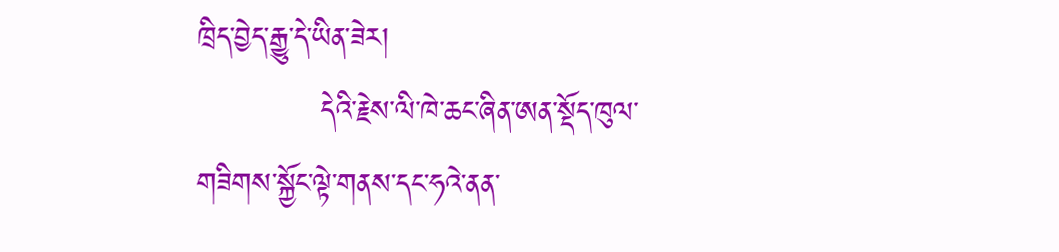ཁྲིད་བྱེད་རྒྱུ་དེ་ཡིན་ཟེར།
            དེའི་རྗེས་ལི་ཁེ་ཆང་ཞིན་ཨན་སྡོད་ཁུལ་གཟིགས་སྐྱོང་ལྟེ་གནས་དང་ཧའེ་ནན་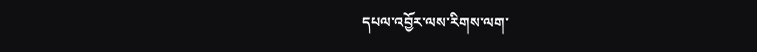དཔལ་འབྱོར་ལས་རིགས་ལག་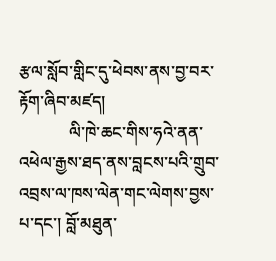རྩལ་སློབ་གླིང་དུ་ཕེབས་ནས་བྱ་བར་རྟོག་ཞིབ་མཛད།
            ལི་ཁེ་ཆང་གིས་ཧའེ་ནན་འཕེལ་རྒྱས་ཐད་ནས་བླངས་པའི་གྲུབ་འབྲས་ལ་ཁས་ལེན་གང་ལེགས་བྱས་པ་དང་། བློ་མཐུན་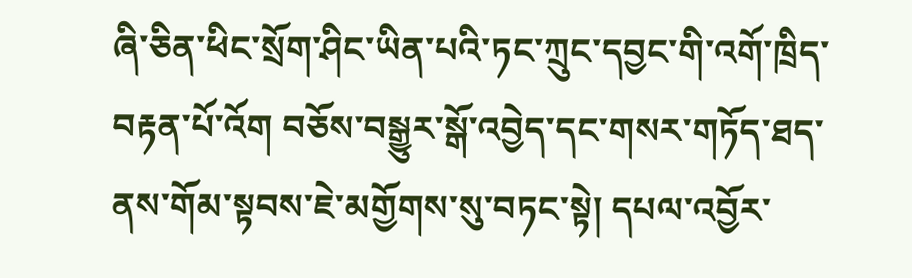ཞི་ཅིན་ཕིང་སྲོག་ཤིང་ཡིན་པའི་ཏང་ཀྲུང་དབྱང་གི་འགོ་ཁྲིད་བརྟན་པོ་འོག བཅོས་བསྒྱུར་སྒོ་འབྱེད་དང་གསར་གཏོད་ཐད་ནས་གོམ་སྟབས་ཇེ་མགྱོགས་སུ་བཏང་སྟེ། དཔལ་འབྱོར་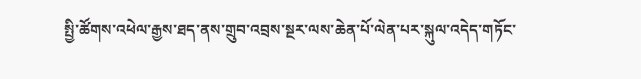སྤྱི་ཚོགས་འཕེལ་རྒྱས་ཐད་ནས་གྲུབ་འབྲས་སྔར་ལས་ཆེན་པོ་ལེན་པར་སྐུལ་འདེད་གཏོང་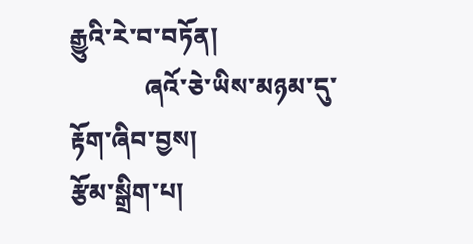རྒྱུའི་རེ་བ་བཏོན།
            ཞའོ་ཅེ་ཡིས་མཉམ་དུ་རྟོག་ཞིབ་བྱས།
རྩོམ་སྒྲིག་པ།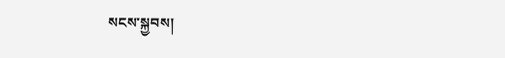སངས་སྐྱབས།